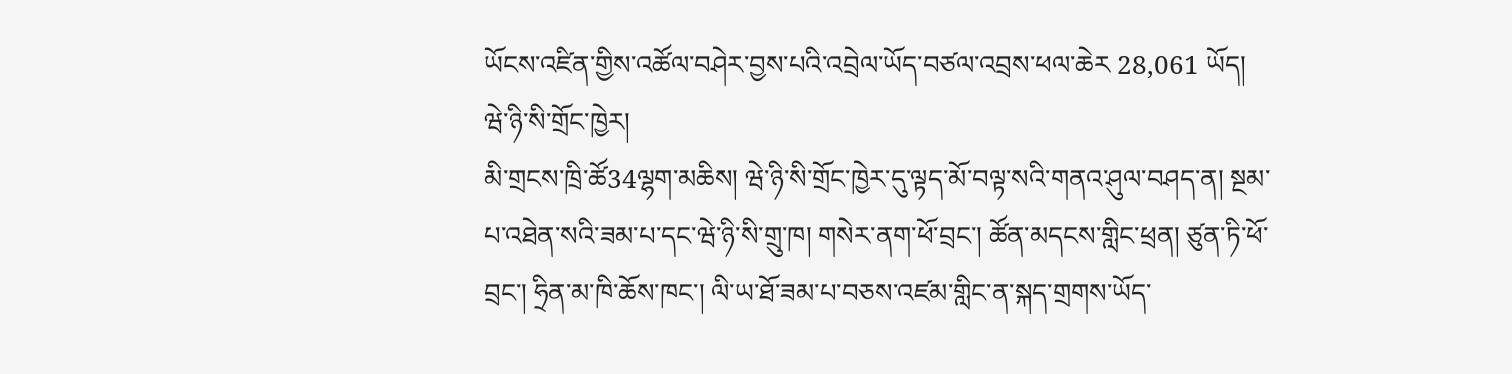ཡོངས་འཛིན་གྱིས་འཚོལ་བཤེར་བྱས་པའི་འབྲེལ་ཡོད་བཙལ་འབྲས་ཕལ་ཆེར 28,061 ཡོད།
ཝེ་ཉི་སི་གྲོང་ཁྱེར།
མི་གྲངས་ཁྲི་ཚོ34ལྷག་མཆིས། ཝེ་ཉི་སི་གྲོང་ཁྱེར་དུ་ལྟད་མོ་བལྟ་སའི་གནའ་ཤུལ་བཤད་ན། སྔམ་པ་འཐེན་སའི་ཟམ་པ་དང་ཝེ་ཉི་སི་གྲུ་ཁ། གསེར་ནག་ཕོ་བྲང་། ཚོན་མདངས་གླིང་ཕྲན། ཙུན་ཏི་ཕོ་བྲང་། ཧྲིན་མ་ཁི་ཆོས་ཁང་། ལི་ཡ་ཐོ་ཟམ་པ་བཅས་འཛམ་གླིང་ན་སྐད་གྲགས་ཡོད་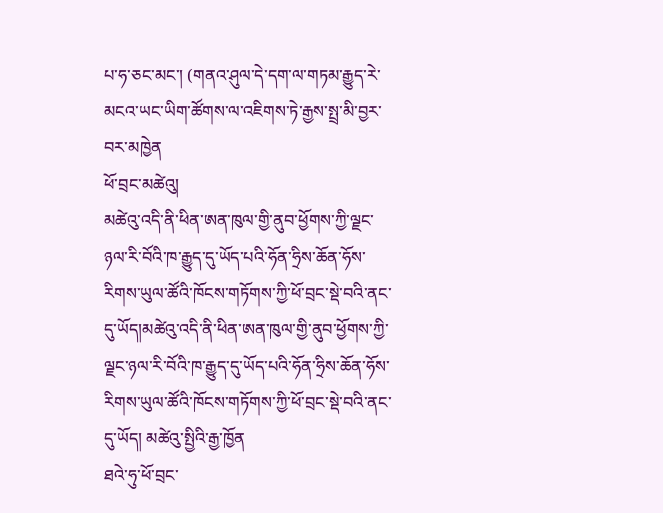པ་ཧ་ཅང་མང་། (གནའ་ཤུལ་དེ་དག་ལ་གཏམ་རྒྱུད་རེ་མངའ་ཡང་ཡིག་ཚོགས་ལ་འཇིགས་ཏེ་རྒྱས་སྤྲ་མི་བྱར་བར་མཁྱེན
ཕོ་བྲང་མཚེའུ།
མཚེའུ་འདི་ནི་ཕིན་ཨན་ཁུལ་གྱི་ནུབ་ཕྱོགས་ཀྱི་ལྗང་ཉལ་རི་བོའི་ཁ་རྒྱུད་དུ་ཡོད་པའི་ཧོན་ཧྲིས་ཆོན་ཧོས་རིགས་ཡུལ་ཚོའི་ཁོངས་གཏོགས་ཀྱི་ཕོ་བྲང་སྡེ་བའི་ནང་དུ་ཡོད།མཚེའུ་འདི་ནི་ཕིན་ཨན་ཁུལ་གྱི་ནུབ་ཕྱོགས་ཀྱི་ལྗང་ཉལ་རི་བོའི་ཁ་རྒྱུད་དུ་ཡོད་པའི་ཧོན་ཧྲིས་ཆོན་ཧོས་རིགས་ཡུལ་ཚོའི་ཁོངས་གཏོགས་ཀྱི་ཕོ་བྲང་སྡེ་བའི་ནང་དུ་ཡོད། མཚེའུ་སྤྱིའི་རྒྱ་ཁྱོན
ཐའེ་ཧུ་ཕོ་བྲང་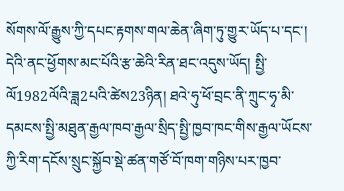སོགས་ལོ་རྒྱུས་ཀྱི་དཔང་རྟགས་གལ་ཆེན་ཞིག་ཏུ་གྱུར་ཡོད་པ་དང་། དེའི་ནང་ཕྱོགས་མང་པོའི་རྩ་ཆེའི་རིན་ཐང་འདུས་ཡོད། སྤྱི་ལོ1982ལོའི་ཟླ2པའི་ཚེས23ཉིན། ཐའེ་ཧུ་ཕོ་བྲང་ནི་ཀྲུང་ཧྭ་མི་དམངས་སྤྱི་མཐུན་རྒྱལ་ཁབ་རྒྱལ་སྲིད་སྤྱི་ཁྱབ་ཁང་གིས་རྒྱལ་ཡོངས་ཀྱི་རིག་དངོས་སྲུང་སྐྱོབ་སྡེ་ཚན་གཙོ་བོ་ཁག་གཉིས་པར་ཁྱབ་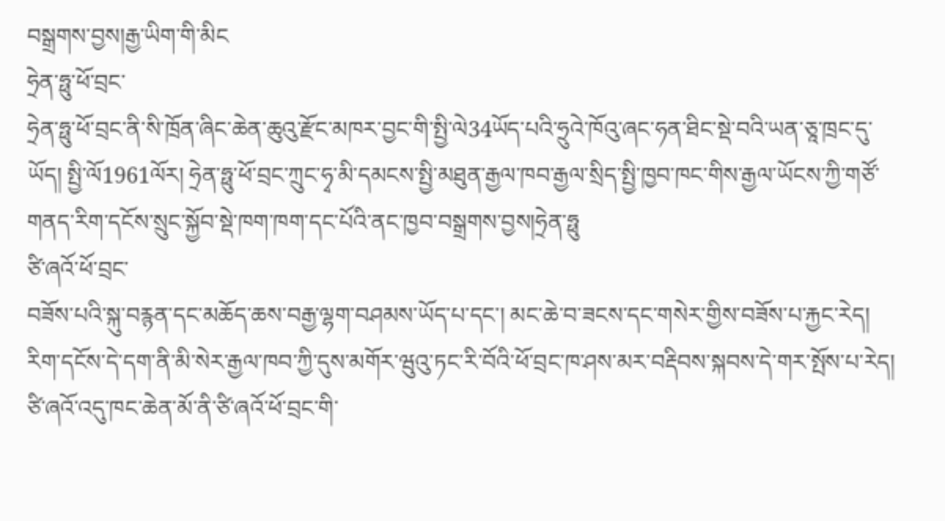བསྒྲགས་བྱས།རྒྱ་ཡིག་གི་མིང
ཧྲེན་ཧྥུ་ཕོ་བྲང་
ཧྲེན་ཧྥུ་ཕོ་བྲང་ནི་སི་ཁྲོན་ཞིང་ཆེན་ཆུའུ་རྫོང་མཁར་བྱང་གི་སྤྱི་ལེ34ཡོད་པའི་ཧྲུའེ་ཁོའུ་ཞང་ཧན་ཐིང་སྡེ་བའི་ཡན་ཅཱ་ཁྲང་དུ་ཡོད། སྤྱི་ལོ1961ལོར། ཧྲེན་ཧྥུ་ཕོ་བྲང་ཀྲུང་ཧྭ་མི་དམངས་སྤྱི་མཐུན་རྒྱལ་ཁབ་རྒྱལ་སྲིད་སྤྱི་ཁྱབ་ཁང་གིས་རྒྱལ་ཡོངས་ཀྱི་གཙོ་གནད་རིག་དངོས་སྲུང་སྐྱོབ་སྡེ་ཁག་ཁག་དང་པོའི་ནང་ཁྱབ་བསྒྲགས་བྱས།ཧྲེན་ཧྥུ
ཙི་ཞའོ་ཕོ་བྲང་
བཟོས་པའི་སྐུ་བརྙན་དང་མཆོད་ཆས་བརྒྱ་ལྷག་བཤམས་ཡོད་པ་དང་། མང་ཆེ་བ་ཟངས་དང་གསེར་གྱིས་བཟོས་པ་རྐྱང་རེད། རིག་དངོས་དེ་དག་ནི་མི་སེར་རྒྱལ་ཁབ་ཀྱི་དུས་མགོར་ཝུའུ་ཏང་རི་བོའི་ཕོ་བྲང་ཁ་ཤས་མར་བརྡིབས་སྐབས་དེ་གར་སྤོས་པ་རེད། ཙི་ཞའོ་འདུ་ཁང་ཆེན་མོ་ནི་ཙི་ཞའོ་ཕོ་བྲང་གི་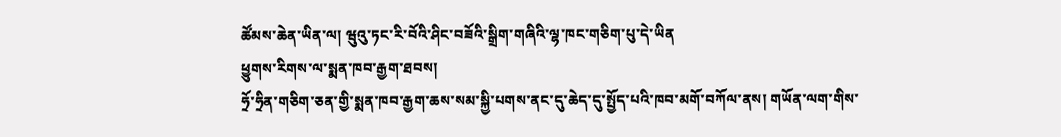ཚོམས་ཆེན་ཡིན་ལ། ཝུའུ་ཏང་རི་བོའི་ཤིང་བཟོའི་སྒྲིག་གཞིའི་ལྷ་ཁང་གཅིག་པུ་དེ་ཡིན
ཕྱུགས་རིགས་ལ་སྨན་ཁབ་རྒྱག་ཐབས།
ཧྲོ་ཧྲིན་གཅིག་ཅན་གྱི་སྨན་ཁབ་རྒྱག་ཆས་སམ་སྐྱི་པགས་ནང་དུ་ཆེད་དུ་སྤྱོད་པའི་ཁབ་མགོ་བཀོལ་ནས། གཡོན་ལག་གིས་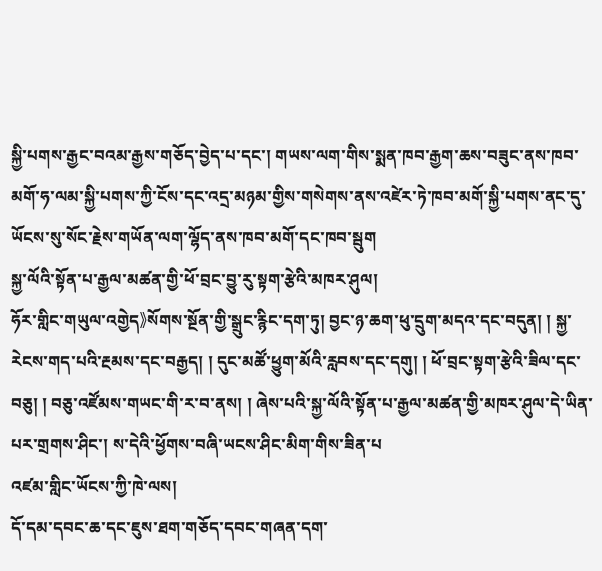སྐྱི་པགས་རྒྱང་བའམ་རྒྱས་གཅོད་བྱེད་པ་དང་། གཡས་ལག་གིས་སྨན་ཁབ་རྒྱག་ཆས་བཟུང་ནས་ཁབ་མགོ་ཧ་ལམ་སྐྱི་པགས་ཀྱི་ངོས་དང་འདྲ་མཉམ་གྱིས་གསེགས་ནས་འཛེར་ཏེ་ཁབ་མགོ་སྐྱི་པགས་ནང་དུ་ཡོངས་སུ་སོང་རྗེས་གཡོན་ལག་ལྷོད་ནས་ཁབ་མགོ་དང་ཁབ་སྦུག
སྐྱ་ལོའི་སྟོན་པ་རྒྱལ་མཚན་གྱི་ཕོ་བྲང་བྱུ་རུ་སྟག་རྩེའི་མཁར་ཤུལ།
ཧོར་གླིང་གཡུལ་འགྱེད》སོགས་སྔོན་གྱི་སྒྲུང་རྙིང་དག་ཏུ། བྱང་ཉ་ཆག་ཕུ་དྲུག་མདའ་དང་བདུན། ། སྐྱ་རེངས་གད་པའི་རྔམས་དང་བརྒྱད། ། དུང་མཚོ་ཕྱུག་མོའི་རླབས་དང་དགུ། ། ཕོ་བྲང་སྟག་རྩེའི་ཟིལ་དང་བཅུ། ། བཅུ་འཛོམས་གཡང་གི་ར་བ་ནས། ། ཞེས་པའི་སྐྱ་ལོའི་སྟོན་པ་རྒྱལ་མཚན་གྱི་མཁར་ཤུལ་དེ་ཡིན་པར་གྲགས་ཤིང་། ས་དེའི་ཕྱོགས་བཞི་ཡངས་ཤིང་མིག་གིས་ཟིན་པ
འཛམ་གླིང་ཡོངས་ཀྱི་ཁེ་ལས།
དོ་དམ་དབང་ཆ་དང་ཇུས་ཐག་གཅོད་དབང་གཞན་དག་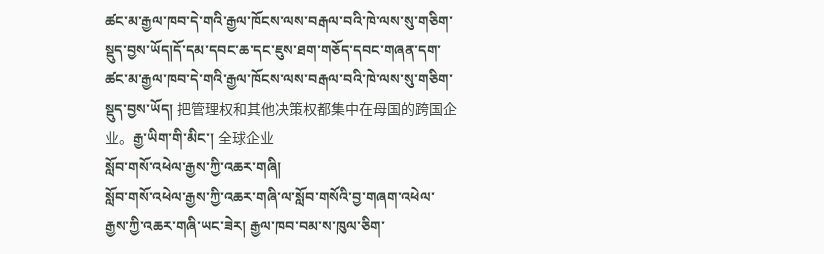ཚང་མ་རྒྱལ་ཁབ་དེ་གའི་རྒྱལ་ཁོངས་ལས་བརྒལ་བའི་ཁེ་ལས་སུ་གཅིག་སྡུད་བྱས་ཡོད།དོ་དམ་དབང་ཆ་དང་ཇུས་ཐག་གཅོད་དབང་གཞན་དག་ཚང་མ་རྒྱལ་ཁབ་དེ་གའི་རྒྱལ་ཁོངས་ལས་བརྒལ་བའི་ཁེ་ལས་སུ་གཅིག་སྡུད་བྱས་ཡོད། 把管理权和其他决策权都集中在母国的跨国企业。རྒྱ་ཡིག་གི་མིང་། 全球企业
སློབ་གསོ་འཕེལ་རྒྱས་ཀྱི་འཆར་གཞི།
སློབ་གསོ་འཕེལ་རྒྱས་ཀྱི་འཆར་གཞི་ལ་སློབ་གསོའི་བྱ་གཞག་འཕེལ་རྒྱས་ཀྱི་འཆར་གཞི་ཡང་ཟེར། རྒྱལ་ཁབ་བམ་ས་ཁུལ་ཅིག་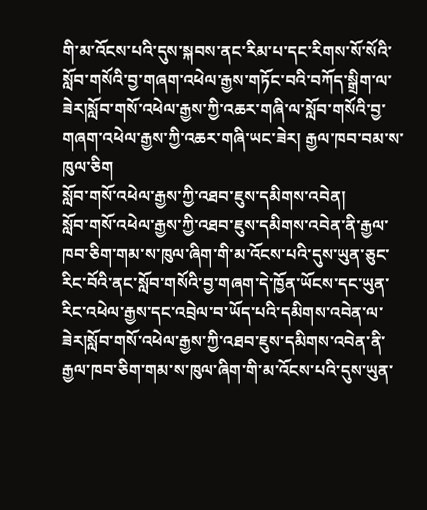གི་མ་འོངས་པའི་དུས་སྐབས་ནང་རིམ་པ་དང་རིགས་སོ་སོའི་སློབ་གསོའི་བྱ་གཞག་འཕེལ་རྒྱས་གཏོང་བའི་བཀོད་སྒྲིག་ལ་ཟེར།སློབ་གསོ་འཕེལ་རྒྱས་ཀྱི་འཆར་གཞི་ལ་སློབ་གསོའི་བྱ་གཞག་འཕེལ་རྒྱས་ཀྱི་འཆར་གཞི་ཡང་ཟེར། རྒྱལ་ཁབ་བམ་ས་ཁུལ་ཅིག
སློབ་གསོ་འཕེལ་རྒྱས་ཀྱི་འཐབ་ཇུས་དམིགས་འབེན།
སློབ་གསོ་འཕེལ་རྒྱས་ཀྱི་འཐབ་ཇུས་དམིགས་འབེན་ནི་རྒྱལ་ཁབ་ཅིག་གམ་ས་ཁུལ་ཞིག་གི་མ་འོངས་པའི་དུས་ཡུན་ཅུང་རིང་བོའི་ནང་སློབ་གསོའི་བྱ་གཞག་དེ་ཁྱོན་ཡོངས་དང་ཡུན་རིང་འཕེལ་རྒྱས་དང་འབྲེལ་བ་ཡོད་པའི་དམིགས་འབེན་ལ་ཟེར།སློབ་གསོ་འཕེལ་རྒྱས་ཀྱི་འཐབ་ཇུས་དམིགས་འབེན་ནི་རྒྱལ་ཁབ་ཅིག་གམ་ས་ཁུལ་ཞིག་གི་མ་འོངས་པའི་དུས་ཡུན་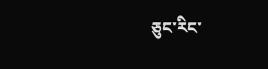ཅུང་རིང་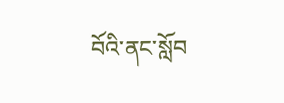བོའི་ནང་སློབ